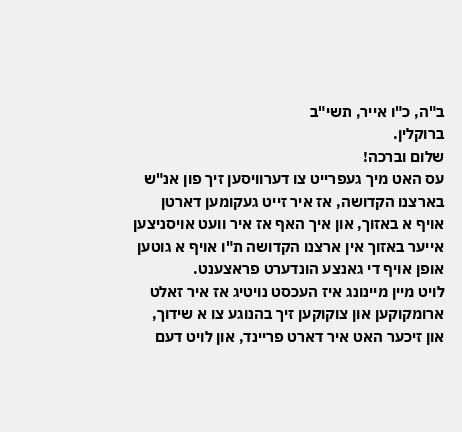ב"ה, כ"ו אייר, תשי"ב
ברוקלין.
שלום וברכה!
עס האט מיך געפרייט צו דערוויסען זיך פון אנ"ש בארצנו הקדושה, אז איר זייט געקומען דארטן אויף א באזוך, און איך האף אז איר וועט אויסניצען אייער באזוך אין ארצנו הקדושה ת"ו אויף א גוטען אופן אויף די גאנצע הונדערט פראצענט.
לויט מיין מיינונג איז העכסט נויטיג אז איר זאלט ארומקוקען און צוקוקען זיך בהנוגע צו א שידוך, און זיכער האט איר דארט פריינד, און לויט דעם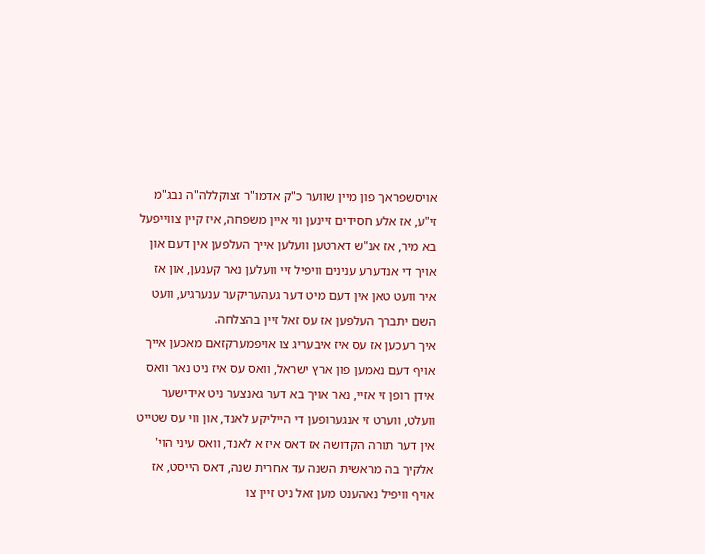אויסשפראך פון מיין שווער כ"ק אדמו"ר זצוקללה"ה נבג"מ זי"ע, אז אלע חסידים זיינען ווי איין משפחה, איז קיין צווייפעל בא מיר, אז אנ"ש דארטען וועלען אייך העלפען אין דעם און אויך די אנדערע ענינים וויפיל זיי וועלען נאר קענען, און אז איר וועט טאן אין דעם מיט דער געהעריקער ענערגיע, וועט השם יתברך העלפען אז עס זאל זיין בהצלחה.
איך רעכען אז עס איז איבעריג צו אויפמערקזאם מאכען אייך אויף דעם נאמען פון ארץ ישראל, וואס עס איז ניט נאר וואס אידן רופן זי אזיי, נאר אויך בא דער גאנצער ניט אידישער וועלט, ווערט זי אנגערופען די הייליקע לאנד, און ווי עס שטייט אין דער תורה הקדושה אז דאס איז א לאנד, וואס עיני הוי' אלקיך בה מראשית השנה עד אחרית שנה, דאס הייסט, אז אויף וויפיל נאהענט מען זאל ניט זיין צו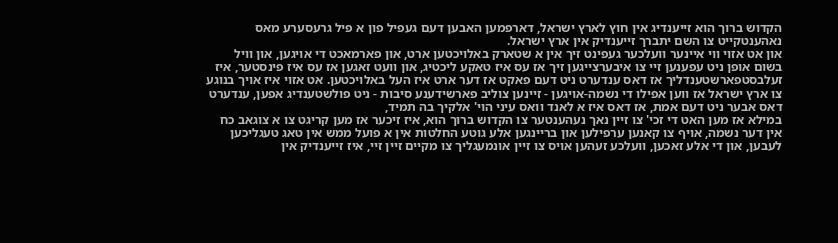הקדוש ברוך הוא זייענדיג אין חוץ לארץ ישראל, דארפמען האבען דעם געפיל פון א פיל גרעסערע מאס נאהענטקייט צו השם יתברך זייענדיק אין ארץ ישראל.
און אט אזוי ווי איינער וועלכער געפינט זיך אין א שטארק באלויכטען ארט, און פארמאכט די אויגען, און וויל בשום אופן ניט עפענען זיי צו איבערצייגען זיך אז עס איז טאקע ליכטיג, און וועט זאגען אז עס איז פינסטער, איז זעלבסטפארשטענדליך אז דאס ענדערט ניט דעם פאקט אז דער ארט איז העל באלויכטען. אט אזוי איז אויך בנוגע צו ארץ ישראל אז ווען אפילו די נשמה-אויגען - זיינען צוליב פארשידענע סיבות - ניט פולשטענדיג אפען, ענדערט דאס אבער ניט דעם אמת, אז דאס איז א לאנד וואס עיני הוי' אלקיך בה תמיד,
במילא אז מען האט די זכי' צו זיין נאך נעהענטער צו הקדוש ברוך הוא, איז זיכער אז מען קריגט צו א צוגאב כח אין דער נשמה, אויף צו קאנען ערפילען און בריינגען אלע גוטע החלטות אין א פועל ממש אין טאג טעגליכען לעבען, און די אלע זאכען, וועלכע זעהען אויס צו זיין אונמעגליך צו מקיים זיין זיי, איז זייענדיק אין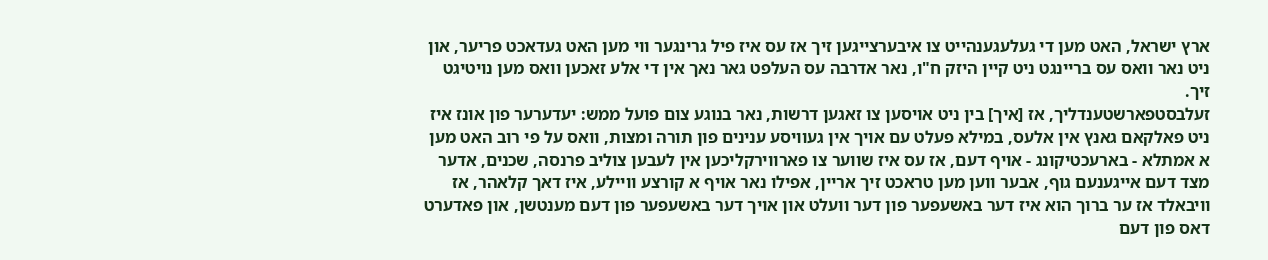ארץ ישראל, האט מען די געלעגענהייט צו איבערצייגען זיך אז עס איז פיל גרינגער ווי מען האט געדאכט פריער, און ניט נאר וואס עס בריינגט ניט קיין היזק ח"ו, נאר אדרבה עס העלפט גאר נאך אין די אלע זאכען וואס מען נויטיגט זיך.
זעלבסטפארשטענדליך, אז [איך] בין ניט אויסען צו זאגען דרשות, נאר בנוגע צום פועל ממש: יעדערער פון אונז איז ניט פאלקאם גאנץ אין אלעס, במילא פעלט עם אויך אין געוויסע ענינים פון תורה ומצות, וואס על פי רוב האט מען א אמתלא - בארעכטיקונג - אויף דעם, אז עס איז שווער צו פארווירקליכען אין לעבען צוליב פרנסה, שכנים, אדער מצד דעם אייגענעם גוף, אבער ווען מען טראכט זיך אריין, אפילו נאר אויף א קורצע וויילע, איז דאך קלאהר, אז וויבאלד אז ער ברוך הוא איז דער באשעפער פון דער וועלט און אויך דער באשעפער פון דעם מענטשן, און פאדערט דאס פון דעם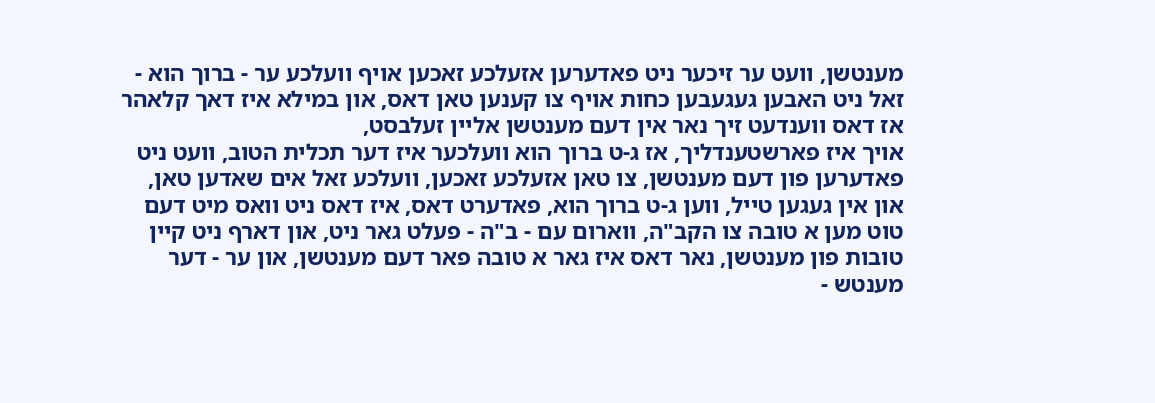מענטשן, וועט ער זיכער ניט פאדערען אזעלכע זאכען אויף וועלכע ער - ברוך הוא - זאל ניט האבען געגעבען כחות אויף צו קענען טאן דאס, און במילא איז דאך קלאהר אז דאס ווענדעט זיך נאר אין דעם מענטשן אליין זעלבסט,
אויך איז פארשטענדליך, אז ג-ט ברוך הוא וועלכער איז דער תכלית הטוב, וועט ניט פאדערען פון דעם מענטשן, צו טאן אזעלכע זאכען, וועלכע זאל אים שאדען טאן, און אין געגען טייל, ווען ג-ט ברוך הוא, פאדערט דאס, איז דאס ניט וואס מיט דעם טוט מען א טובה צו הקב"ה, ווארום עם - ב"ה - פעלט גאר ניט, און דארף ניט קיין טובות פון מענטשן, נאר דאס איז גאר א טובה פאר דעם מענטשן, און ער - דער מענטש -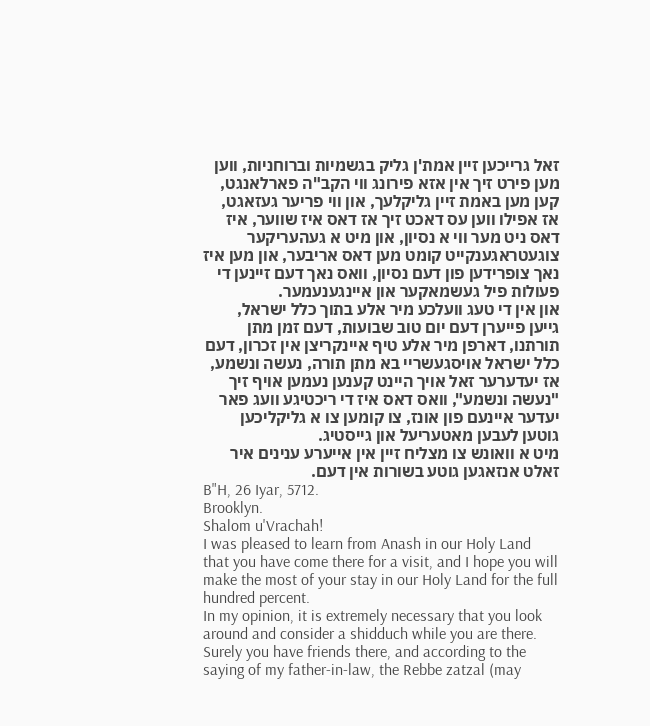זאל גרייכען זיין אמת'ן גליק בגשמיות וברוחניות, ווען מען פירט זיך אין אזא פירונג ווי הקב"ה פארלאנגט, קען מען באמת זיין גליקלעך, און ווי פריער געזאגט, אז אפילו ווען עס דאכט זיך אז דאס איז שווער, איז דאס ניט מער ווי א נסיון, און מיט א געהעריקער צוגעטראגענקייט קומט מען דאס אריבער, און מען איז נאך צופרידען פון דעם נסיון, וואס נאך דעם זיינען די פעולות פיל געשמאקער און איינגענעמער.
און אין די טעג וועלכע מיר אלע בתוך כלל ישראל, גייען פייערן דעם יום טוב שבועות, דעם זמן מתן תורתנו, דארפן מיר אלע טיף איינקריצן אין זכרון, דעם כלל ישראל אויסגעשריי בא מתן תורה, נעשה ונשמע, אז יעדערער זאל אויך היינט קענען נעמען אויף זיך "נעשה ונשמע", וואס דאס איז די ריכטיגע וועג פאר יעדער איינעם פון אונז, צו קומען צו א גליקליכען גוטען לעבען מאטעריעל און גייסטיג.
מיט א וואונש צו מצליח זיין אין אייערע ענינים איר זאלט אנזאגען גוטע בשורות אין דעם.
B"H, 26 Iyar, 5712.
Brooklyn.
Shalom u'Vrachah!
I was pleased to learn from Anash in our Holy Land that you have come there for a visit, and I hope you will make the most of your stay in our Holy Land for the full hundred percent.
In my opinion, it is extremely necessary that you look around and consider a shidduch while you are there. Surely you have friends there, and according to the saying of my father-in-law, the Rebbe zatzal (may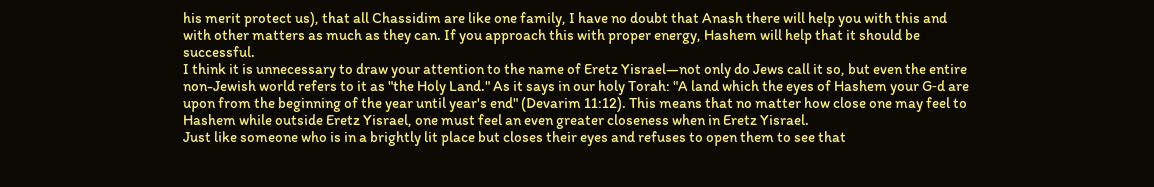his merit protect us), that all Chassidim are like one family, I have no doubt that Anash there will help you with this and with other matters as much as they can. If you approach this with proper energy, Hashem will help that it should be successful.
I think it is unnecessary to draw your attention to the name of Eretz Yisrael—not only do Jews call it so, but even the entire non-Jewish world refers to it as "the Holy Land." As it says in our holy Torah: "A land which the eyes of Hashem your G‑d are upon from the beginning of the year until year's end" (Devarim 11:12). This means that no matter how close one may feel to Hashem while outside Eretz Yisrael, one must feel an even greater closeness when in Eretz Yisrael.
Just like someone who is in a brightly lit place but closes their eyes and refuses to open them to see that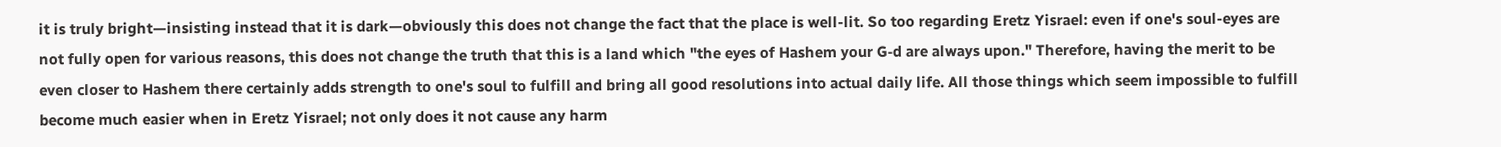it is truly bright—insisting instead that it is dark—obviously this does not change the fact that the place is well-lit. So too regarding Eretz Yisrael: even if one's soul-eyes are not fully open for various reasons, this does not change the truth that this is a land which "the eyes of Hashem your G‑d are always upon." Therefore, having the merit to be even closer to Hashem there certainly adds strength to one's soul to fulfill and bring all good resolutions into actual daily life. All those things which seem impossible to fulfill become much easier when in Eretz Yisrael; not only does it not cause any harm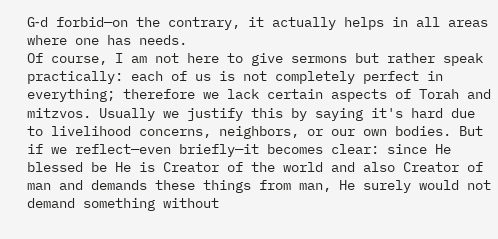G‑d forbid—on the contrary, it actually helps in all areas where one has needs.
Of course, I am not here to give sermons but rather speak practically: each of us is not completely perfect in everything; therefore we lack certain aspects of Torah and mitzvos. Usually we justify this by saying it's hard due to livelihood concerns, neighbors, or our own bodies. But if we reflect—even briefly—it becomes clear: since He blessed be He is Creator of the world and also Creator of man and demands these things from man, He surely would not demand something without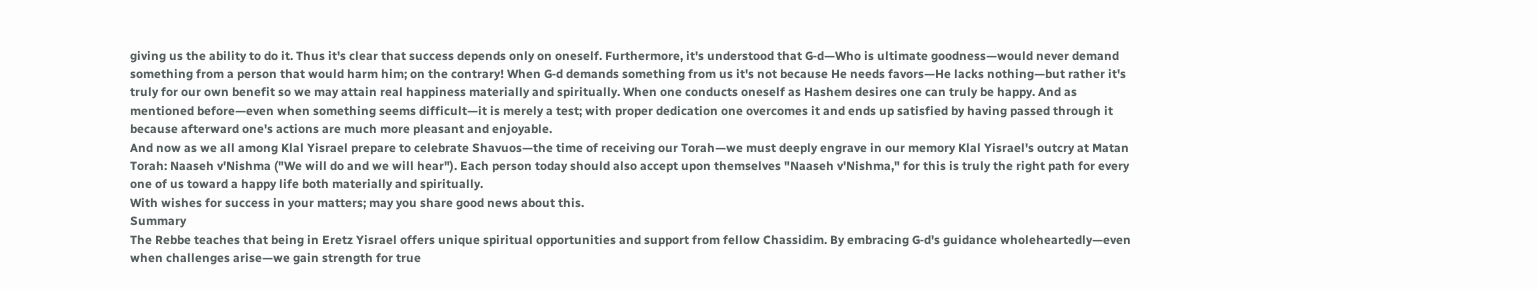giving us the ability to do it. Thus it's clear that success depends only on oneself. Furthermore, it's understood that G‑d—Who is ultimate goodness—would never demand something from a person that would harm him; on the contrary! When G‑d demands something from us it's not because He needs favors—He lacks nothing—but rather it's truly for our own benefit so we may attain real happiness materially and spiritually. When one conducts oneself as Hashem desires one can truly be happy. And as mentioned before—even when something seems difficult—it is merely a test; with proper dedication one overcomes it and ends up satisfied by having passed through it because afterward one's actions are much more pleasant and enjoyable.
And now as we all among Klal Yisrael prepare to celebrate Shavuos—the time of receiving our Torah—we must deeply engrave in our memory Klal Yisrael's outcry at Matan Torah: Naaseh v'Nishma ("We will do and we will hear"). Each person today should also accept upon themselves "Naaseh v'Nishma," for this is truly the right path for every one of us toward a happy life both materially and spiritually.
With wishes for success in your matters; may you share good news about this.
Summary
The Rebbe teaches that being in Eretz Yisrael offers unique spiritual opportunities and support from fellow Chassidim. By embracing G‑d's guidance wholeheartedly—even when challenges arise—we gain strength for true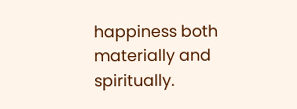happiness both materially and spiritually.